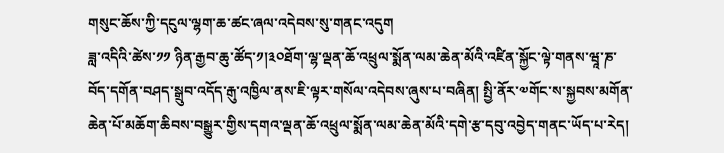གསུང་ཆོས་ཀྱི་དངུལ་ལྷག་ཆ་ཚང་ཞལ་འདེབས་སུ་གནང་འདུག
ཟླ་འདིའི་ཚེས་༡༡ ཉིན་རྒྱབ་ཆུ་ཚོད་༡།༣༠ཐོག་ལྷ་ལྡན་ཆོ་འཕྲུལ་སྨོན་ལམ་ཆེན་མོའི་འཛིན་སྐྱོང་ལྟེ་གནས་ཝཱ་ཎ་བོད་དགོན་བཤད་སྒྲུབ་འདོད་རྒུ་འཁྱིལ་ནས་ཇི་ལྟར་གསོལ་འདེབས་ཞུས་པ་བཞིན། སྤྱི་ནོར་༧གོང་ས་སྐྱབས་མགོན་ཆེན་པོ་མཆོག་ཆིབས་བསྒྱུར་གྱིས་དགའ་ལྡན་ཆོ་འཕྲུལ་སྨོན་ལམ་ཆེན་མོའི་དགེ་རྩ་དབུ་འབྱེད་གནང་ཡོད་པ་རེད།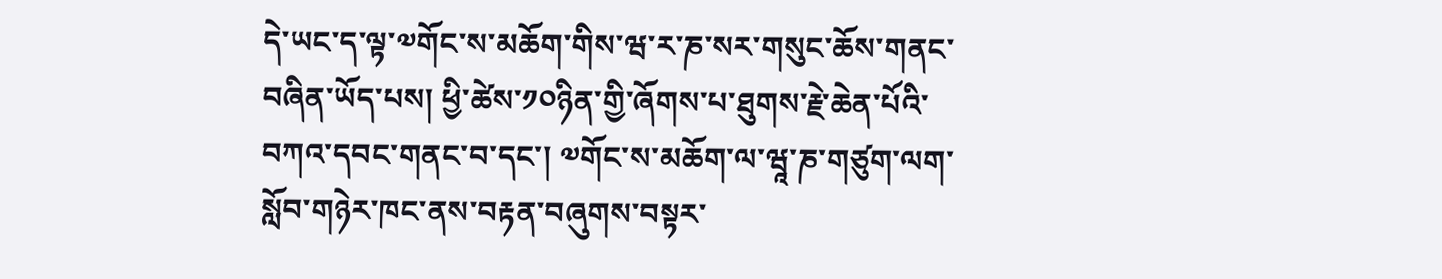དེ་ཡང་ད་ལྟ་༧གོང་ས་མཆོག་གིས་ཝ་ར་ཎ་སར་གསུང་ཆོས་གནང་བཞིན་ཡོད་པས། ཕྱི་ཚེས་༡༠ཉིན་གྱི་ཞོགས་པ་ཐུགས་རྗེ་ཆེན་པོའི་བཀའ་དབང་གནང་བ་དང་། ༧གོང་ས་མཆོག་ལ་ཝཱ་ཎ་གཙུག་ལག་སློབ་གཉེར་ཁང་ནས་བརྟན་བཞུགས་བསྟར་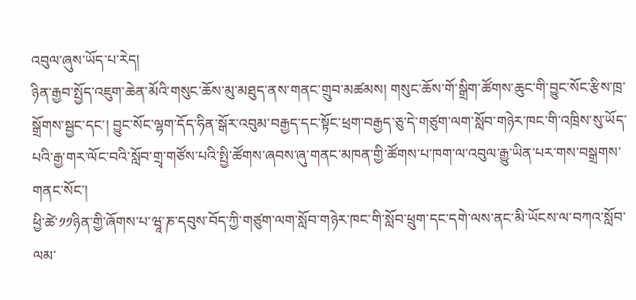འབུལ་ཞུས་ཡོད་པ་རེད།
ཉིན་རྒྱབ་སྤྱོད་འཇུག་ཆེན་མོའི་གསུང་ཆོས་མུ་མཐུད་ནས་གནང་གྲུབ་མཚམས། གསུང་ཆོས་གོ་སྒྲིག་ཚོགས་ཆུང་གི་བྱུང་སོང་རྩིས་ཁྲ་སྒྲོགས་སྦྱང་དང་། བྱུང་སོང་ལྷག་དོད་ཧིན་སྒོར་འབུམ་བརྒྱད་དང་སྟོང་ཕྲག་བརྒྱད་ཅུ་དེ་གཙུག་ལག་སློབ་གཉེར་ཁང་གི་འཁྲིས་སུ་ཡོད་པའི་རྒྱ་གར་ལོང་བའི་སློབ་གྲྭ་གཙོས་པའི་སྤྱི་ཚོགས་ཞབས་ཞུ་གནང་མཁན་གྱི་ཚོགས་པ་ཁག་ལ་འབུལ་རྒྱུ་ཡིན་པར་གས་བསྒྲགས་གནང་སོང་།
ཕྱི་ཚེ་༡༡ཉིན་གྱི་ཞོགས་པ་ཝཱ་ཎ་དབུས་བོད་ཀྱི་གཙུག་ལག་སློབ་གཉེར་ཁང་གི་སློབ་ཕྲུག་དང་དགེ་ལས་ནང་མི་ཡོངས་ལ་བཀའ་སློབ་ལམ་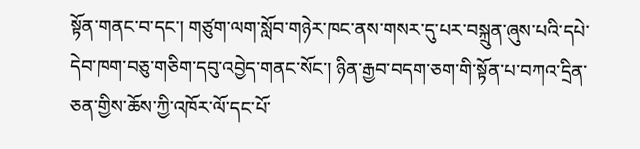སྟོན་གནང་བ་དང་། གཙུག་ལག་སློབ་གཉེར་ཁང་ནས་གསར་དུ་པར་བསྐྲུན་ཞུས་པའི་དཔེ་དེབ་ཁག་བཅུ་གཅིག་དབུ་འབྱེད་གནང་སོང་། ཉིན་རྒྱབ་བདག་ཅག་གི་སྟོན་པ་བཀའ་དྲིན་ཅན་གྱིས་ཆོས་ཀྱི་འཁོར་ལོ་དང་པོ་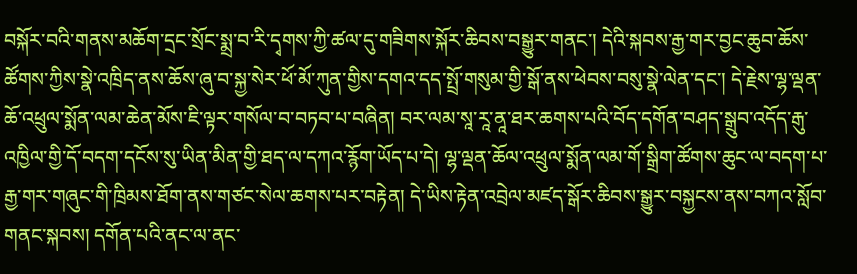བསྐོར་བའི་གནས་མཆོག་དྲང་སྲོང་སྨྲ་བ་རི་དྭགས་ཀྱི་ཚལ་དུ་གཟིགས་སྐོར་ཆིབས་བསྒྱུར་གནང་། དེའི་སྐབས་རྒྱ་གར་བྱང་ཆུབ་ཆོས་ཚོགས་ཀྱིས་སྣེ་འཁྲིད་ནས་ཆོས་ཞུ་བ་སྐྱ་སེར་ཕོ་མོ་ཀུན་གྱིས་དགའ་དད་སྤྲོ་གསུམ་གྱི་སྒོ་ནས་ཕེབས་བསུ་སྣེ་ལེན་དང་། དེ་རྗེས་ལྷ་ལྡན་ཆོ་འཕྲུལ་སྨོན་ལམ་ཆེན་མོས་ཇི་ལྟར་གསོལ་བ་བཏབ་པ་བཞིན། བར་ལམ་སཱ་རཱ་ནཱ་ཐར་ཆགས་པའི་བོད་དགོན་བཤད་སྒྲུབ་འདོད་རྒུ་འཁྱིལ་གྱི་དོ་བདག་དངོས་སུ་ཡིན་མིན་གྱི་ཐད་ལ་དཀའ་རྙོག་ཡོད་པ་དེ། ལྷ་ལྡན་ཆོལ་འཕྲུལ་སྨོན་ལམ་གོ་སྒྲིག་ཚོགས་ཆུང་ལ་བདག་པ་རྒྱ་གར་གཞུང་གི་ཁྲིམས་ཐོག་ནས་གཙང་སེལ་ཆགས་པར་བརྟེན། དེ་ཡིས་རྟེན་འབྲེལ་མཛད་སྒོར་ཆིབས་སྒྱུར་བསྐྱངས་ནས་བཀའ་སློབ་གནང་སྐབས། དགོན་པའི་ནང་ལ་ནང་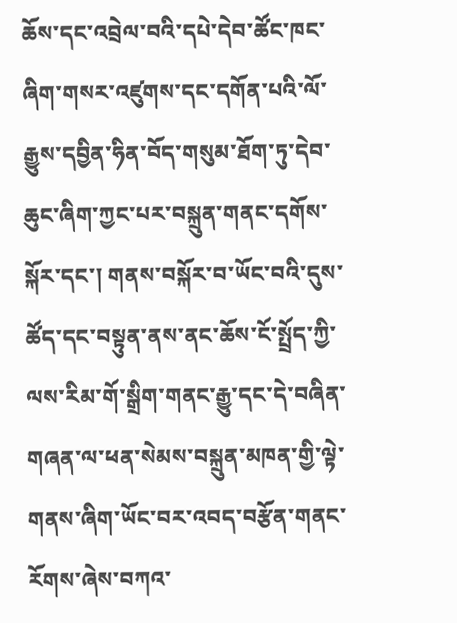ཆོས་དང་འབྲེལ་བའི་དཔེ་དེབ་ཚོང་ཁང་ཞིག་གསར་འཛུགས་དང་དགོན་པའི་ལོ་རྒྱུས་དབྱིན་ཧིན་བོད་གསུམ་ཐོག་ཏུ་དེབ་ཆུང་ཞིག་ཀྱང་པར་བསྐྲུན་གནང་དགོས་སྐོར་དང་། གནས་བསྐོར་བ་ཡོང་བའི་དུས་ཚོད་དང་བསྟུན་ནས་ནང་ཆོས་ངོ་སྤྲོད་ཀྱི་ལས་རིམ་གོ་སྒྲིག་གནང་རྒྱུ་དང་དེ་བཞིན་གཞན་ལ་ཕན་སེམས་བསྐྲུན་མཁན་གྱི་ལྟེ་གནས་ཞིག་ཡོང་བར་འབད་བརྩོན་གནང་རོགས་ཞེས་བཀའ་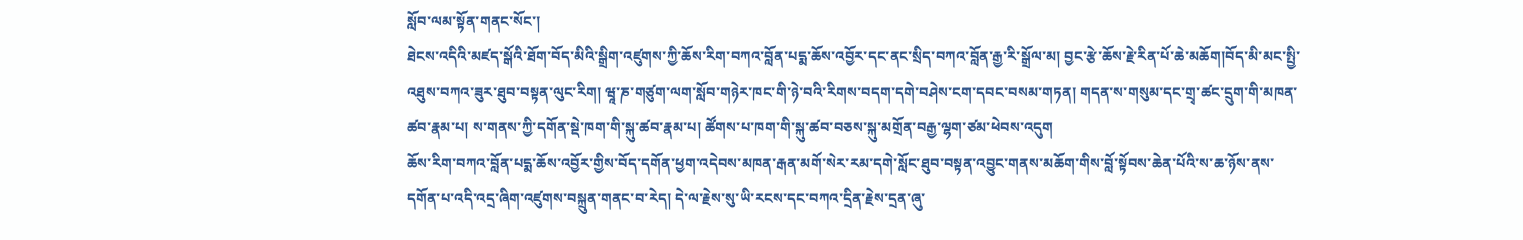སློབ་ལམ་སྟོན་གནང་སོང་།
ཐེངས་འདིའི་མཛད་སྒོའི་ཐོག་བོད་མིའི་སྒྲིག་འཛུགས་ཀྱི་ཆོས་རིག་བཀའ་བློན་པདྨ་ཆོས་འབྱོར་དང་ནང་སྲིད་བཀའ་བློན་རྒྱ་རི་སྒྲོལ་མ། བྱང་རྩེ་ཆོས་རྗེ་རིན་པོ་ཆེ་མཆོག།བོད་མི་མང་སྤྱི་འཐུས་བཀའ་ཟུར་ཐུབ་བསྟན་ལུང་རིག། ཝཱ་ཎ་གཙུག་ལག་སློབ་གཉེར་ཁང་གི་ཉེ་བའི་རིགས་བདག་དགེ་བཤེས་ངག་དབང་བསམ་གཏན། གདན་ས་གསུམ་དང་གྲྭ་ཚང་དྲུག་གི་མཁན་ཚབ་རྣམ་པ། ས་གནས་ཀྱི་དགོན་སྡེ་ཁག་གི་སྐུ་ཚབ་རྣམ་པ། ཚོགས་པ་ཁག་གི་སྐུ་ཚབ་བཅས་སྐུ་མགྲོན་བརྒྱ་ལྷག་ཙམ་ཕེབས་འདུག
ཆོས་རིག་བཀའ་བློན་པདྨ་ཆོས་འབྱོར་གྱིས་བོད་དགོན་ཕྱག་འདེབས་མཁན་རྒན་མགོ་སེར་རམ་དགེ་སློང་ཐུབ་བསྟན་འབྱུང་གནས་མཆོག་གིས་བློ་སྟོབས་ཆེན་པོའི་ས་ཆ་ཉོས་ནས་དགོན་པ་འདི་འདྲ་ཞིག་འཛུགས་བསྐྲུན་གནང་བ་རེད། དེ་ལ་རྗེས་སུ་ཡི་རངས་དང་བཀའ་དྲིན་རྗེས་དྲན་ཞུ་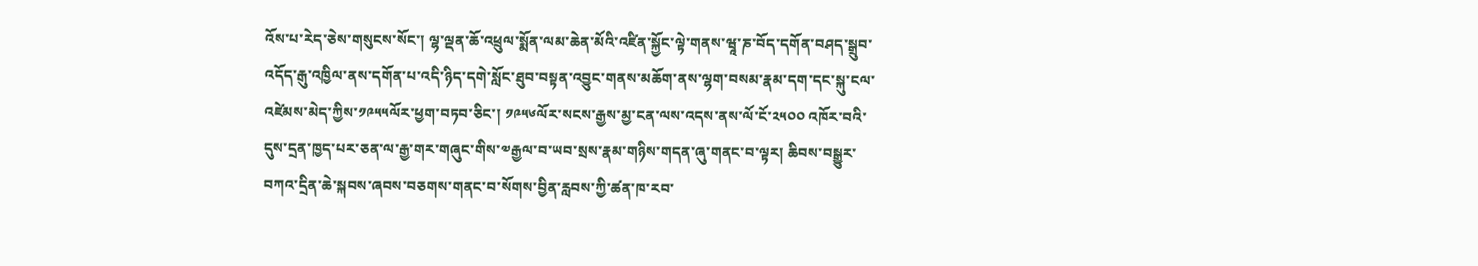འོས་པ་རེད་ཅེས་གསུངས་སོང་། ལྷ་ལྡན་ཆོ་འཕྲུལ་སྨོན་ལམ་ཆེན་མོའི་འཛིན་སྐྱོང་ལྟེ་གནས་ཝཱ་ཎ་བོད་དགོན་བཤད་སྒྲུབ་འདོད་རྒུ་འཁྱིལ་ནས་དགོན་པ་འདི་ཉིད་དགེ་སློང་ཐུབ་བསྟན་འབྱུང་གནས་མཆོག་ནས་ལྷག་བསམ་རྣམ་དག་དང་སྐུ་ངལ་འཛེམས་མེད་ཀྱིས་༡༩༥༥ལོར་ཕྱག་བཏབ་ཅིང་། ༡༩༥༦ལོར་སངས་རྒྱས་མྱ་ངན་ལས་འདས་ནས་ལོ་ངོ་༢༥༠༠ འཁོར་བའི་དུས་དྲན་ཁྱད་པར་ཅན་ལ་རྒྱ་གར་གཞུང་གིས་༧རྒྱལ་བ་ཡབ་སྲས་རྣམ་གཉིས་གདན་ཞུ་གནང་བ་ལྟར། ཆིབས་བསྒྱུར་བཀའ་དྲིན་ཆེ་སྐབས་ཞབས་བཅགས་གནང་བ་སོགས་བྱིན་རླབས་ཀྱི་ཚན་ཁ་རབ་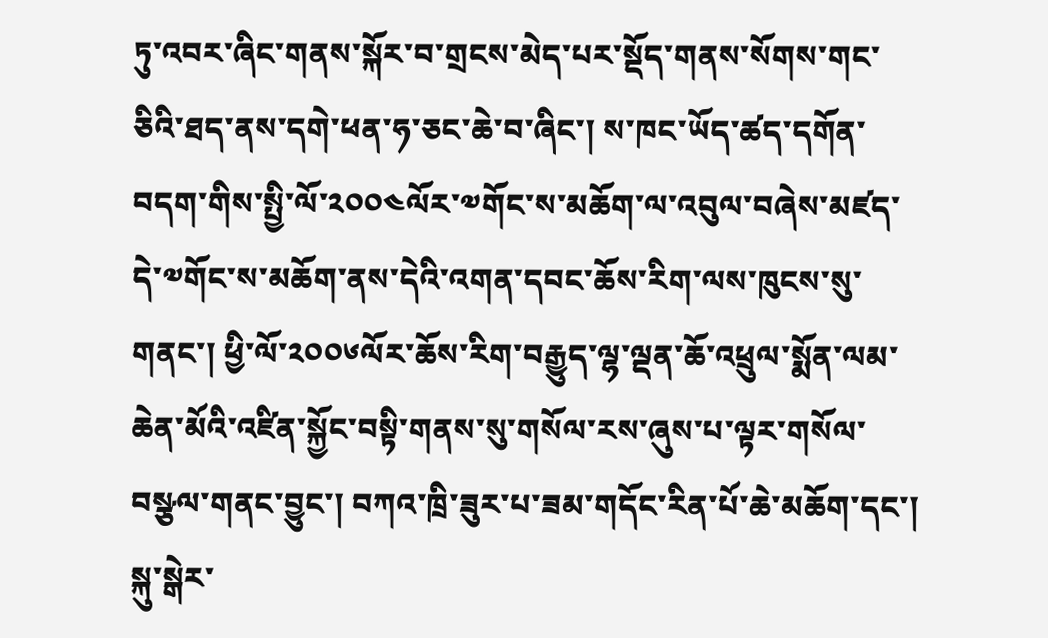ཏུ་འབར་ཞིང་གནས་སྐོར་བ་གྲངས་མེད་པར་སྡོད་གནས་སོགས་གང་ཅིའི་ཐད་ནས་དགེ་ཕན་ཧ་ཅང་ཆེ་བ་ཞིང་། ས་ཁང་ཡོད་ཚད་དགོན་བདག་གིས་སྤྱི་ལོ་༢༠༠༤ལོར་༧གོང་ས་མཆོག་ལ་འབུལ་བཞེས་མཛད་དེ་༧གོང་ས་མཆོག་ནས་དེའི་འགན་དབང་ཆོས་རིག་ལས་ཁུངས་སུ་གནང་། ཕྱི་ལོ་༢༠༠༦ལོར་ཆོས་རིག་བརྒྱུད་ལྷ་ལྡན་ཆོ་འཕྲུལ་སྨོན་ལམ་ཆེན་མོའི་འཛིན་སྐྱོང་བསྟི་གནས་སུ་གསོལ་རས་ཞུས་པ་ལྟར་གསོལ་བསྩལ་གནང་བྱུང་། བཀའ་ཁྲི་ཟུར་པ་ཟམ་གདོང་རིན་པོ་ཆེ་མཆོག་དང་། སྐུ་སྒེར་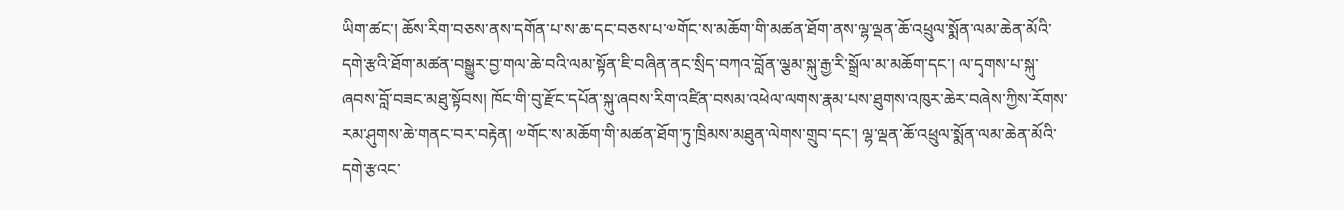ཡིག་ཚང་། ཆོས་རིག་བཅས་ནས་དགོན་པ་ས་ཆ་དང་བཅས་པ་༧གོང་ས་མཆོག་གི་མཚན་ཐོག་ནས་ལྷ་ལྡན་ཆོ་འཕྲུལ་སྨོན་ལམ་ཆེན་མོའི་དགེ་རྩའི་ཐོག་མཚན་བསྒྱུར་བྱ་གལ་ཆེ་བའི་ལམ་སྟོན་ཇི་བཞིན་ནང་སྲིད་བཀའ་བློན་ལྕམ་སྐུ་རྒྱ་རི་སྒྲོལ་མ་མཆོག་དང་། ལ་དྭགས་པ་སྐུ་ཞབས་བློ་བཟང་མཐུ་སྟོབས། ཁོང་གི་བུ་རྫོང་དཔོན་སྐུ་ཞབས་རིག་འཛིན་བསམ་འཕེལ་ལགས་རྣམ་པས་ཐུགས་འཁུར་ཆེར་བཞེས་ཀྱིས་རོགས་རམ་ཤུགས་ཆེ་གནང་བར་བརྟེན། ༧གོང་ས་མཆོག་གི་མཚན་ཐོག་ཏུ་ཁྲིམས་མཐུན་ལེགས་གྲུབ་དང་། ལྷ་ལྡན་ཆོ་འཕྲུལ་སྨོན་ལམ་ཆེན་མོའི་དགེ་རྩའང་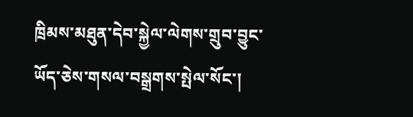ཁྲིམས་མཐུན་དེབ་སྐྱེལ་ལེགས་གྲུབ་བྱུང་ཡོད་ཅེས་གསལ་བསྒྲགས་སྤེལ་སོང་།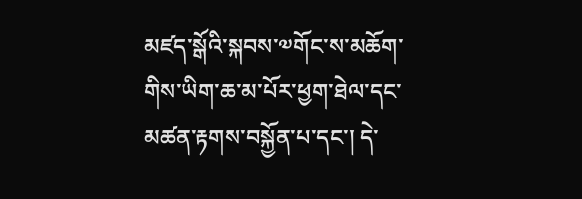མཛད་སྒོའི་སྐབས་༧གོང་ས་མཆོག་གིས་ཡིག་ཆ་མ་པོར་ཕྱག་ཐེལ་དང་མཚན་རྟགས་བསྐྱོན་པ་དང་། དེ་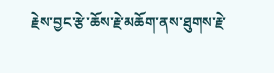རྗེས་བྱང་རྩེ་ཆོས་རྗེ་མཆོག་ནས་ཐུགས་རྗེ་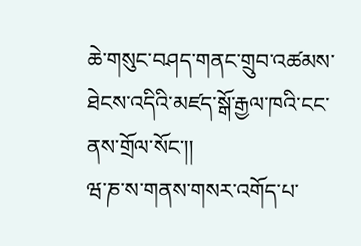ཆེ་གསུང་བཤད་གནང་གྲུབ་འཚམས་ཐེངས་འདིའི་མཛད་སྒོ་རྒྱལ་ཁའི་ངང་ནས་གྲོལ་སོང་།།
ཝ་ཎ་ས་གནས་གསར་འགོད་པ་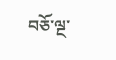བཅོ་ལྔ་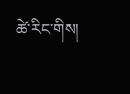ཚེ་རིང་གིས།